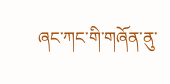ཞང་ཀང་གི་གཞོན་ནུ་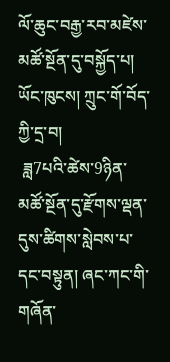ལོ་ཆུང་བརྒྱ་རབ་མཛེས་མཚོ་སྔོན་དུ་བསྐྱོད་པ།
ཡོང་ཁུངས། ཀྲུང་གོ་བོད་ཀྱི་དྲ་བ།
 ཟླ7པའི་ཚེས་9ཉིན་མཚོ་སྔོན་དུ་རྫོགས་ལྡན་དུས་ཚིགས་སླེབས་པ་དང་བསྟུན། ཞང་ཀང་གི་གཞོན་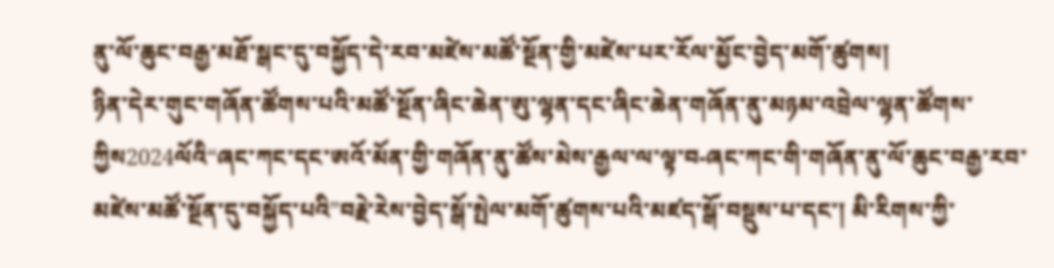ནུ་ལོ་ཆུང་བརྒྱ་མཐོ་སྒང་དུ་བསྐྱོད་དེ་རབ་མཛེས་མཚོ་སྔོན་གྱི་མཛེས་པར་རོལ་མྱོང་བྱེད་མགོ་ཚུགས།
ཉིན་དེར་གུང་གཞོན་ཚོགས་པའི་མཚོ་སྔོན་ཞིང་ཆེན་ཨུ་ལྷན་དང་ཞིང་ཆེན་གཞོན་ནུ་མཉམ་འབྲེལ་ལྷན་ཚོགས་ཀྱིས2024ལོའི“ཞང་ཀང་དང་ཨའོ་མོན་གྱི་གཞོན་ནུ་ཚོས་མེས་རྒྱལ་ལ་ལྟ་བ-ཞང་ཀང་གི་གཞོན་ནུ་ལོ་ཆུང་བརྒྱ་རབ་མཛེས་མཚོ་སྔོན་དུ་བསྐྱོད་པའི”བརྗེ་རེས་བྱེད་སྒོ་སྤེལ་མགོ་ཚུགས་པའི་མཛད་སྒོ་བསྡུས་པ་དང་། མི་རིགས་ཀྱི་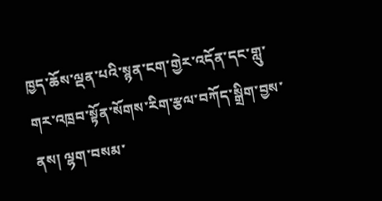ཁྱད་ཆོས་ལྡན་པའི་སྙན་ངག་གྱེར་འདོན་དང་གླུ་གར་འཁྲབ་སྟོན་སོགས་རིག་རྩལ་བཀོད་སྒྲིག་བྱས་ནས། ལྷག་བསམ་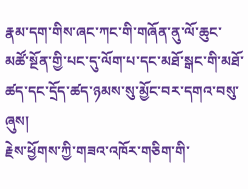རྣམ་དག་གིས་ཞང་ཀང་གི་གཞོན་ནུ་ལོ་ཆུང་མཚོ་སྔོན་གྱི་པང་དུ་ལོག་པ་དང་མཐོ་སྒང་གི་མཐོ་ཚད་དང་དྲོད་ཚད་ཉམས་སུ་མྱོང་བར་དགའ་བསུ་ཞུས།
རྗེས་ཕྱོགས་ཀྱི་གཟའ་འཁོར་གཅིག་གི་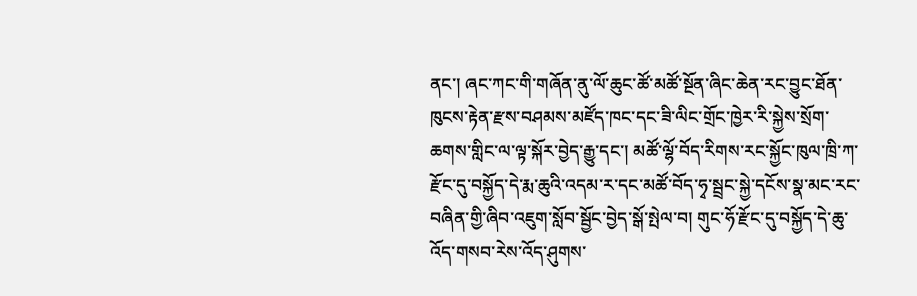ནང་། ཞང་ཀང་གི་གཞོན་ནུ་ལོ་ཆུང་ཚོ་མཚོ་སྔོན་ཞིང་ཆེན་རང་བྱུང་ཐོན་ཁུངས་རྟེན་རྫས་བཤམས་མཛོད་ཁང་དང་ཟི་ལིང་གྲོང་ཁྱེར་རི་སྐྱེས་སྲོག་ཆགས་གླིང་ལ་ལྟ་སྐོར་བྱེད་རྒྱུ་དང་། མཚོ་ལྷོ་བོད་རིགས་རང་སྐྱོང་ཁུལ་ཁྲི་ཀ་རྫོང་དུ་བསྐྱོད་དེ་རྨ་ཆུའི་འདམ་ར་དང་མཚོ་བོད་ཧྭ་སྦྲང་སྐྱེ་དངོས་སྣ་མང་རང་བཞིན་གྱི་ཞིབ་འཇུག་སློབ་སྦྱོང་བྱེད་སྒོ་སྤེལ་བ། གུང་ཧོ་རྫོང་དུ་བསྐྱོད་དེ་ཆུ་འོད་གསབ་རེས་འོད་ཤུགས་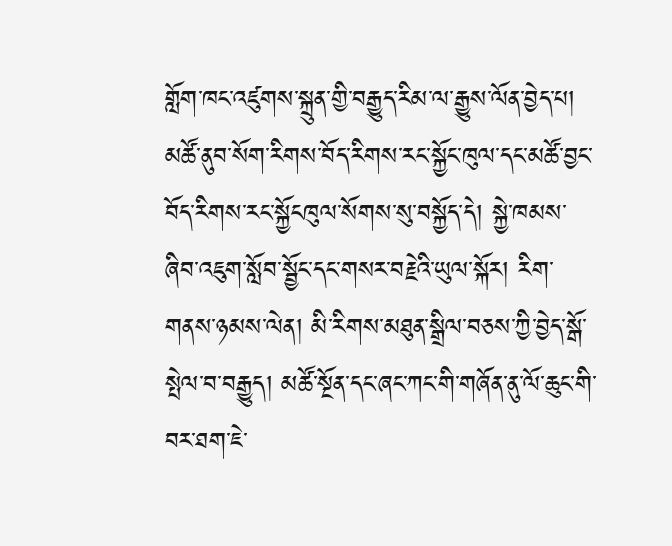གློག་ཁང་འཛུགས་སྐྲུན་གྱི་བརྒྱུད་རིམ་ལ་རྒྱུས་ལོན་བྱེད་པ། མཚོ་ནུབ་སོག་རིགས་བོད་རིགས་རང་སྐྱོང་ཁུལ་དང་མཚོ་བྱང་བོད་རིགས་རང་སྐྱོངཁུལ་སོགས་སུ་བསྐྱོད་དེ། སྐྱེ་ཁམས་ཞིབ་འཇུག་སློབ་སྦྱོང་དང་གསར་བརྗེའི་ཡུལ་སྐོར། རིག་གནས་ཉམས་ལེན། མི་རིགས་མཐུན་སྒྲིལ་བཅས་ཀྱི་བྱེད་སྒོ་སྤེལ་བ་བརྒྱུད། མཚོ་སྔོན་དང་ཞང་ཀང་གི་གཞོན་ནུ་ལོ་ཆུང་གི་བར་ཐག་ཇེ་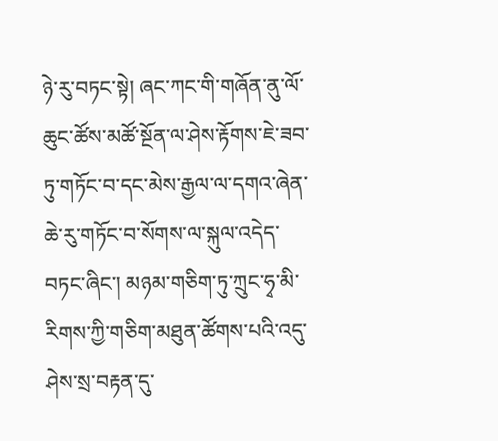ཉེ་རུ་བཏང་སྟེ། ཞང་ཀང་གི་གཞོན་ནུ་ལོ་ཆུང་ཚོས་མཚོ་སྔོན་ལ་ཤེས་རྟོགས་ཇེ་ཟབ་ཏུ་གཏོང་བ་དང་མེས་རྒྱལ་ལ་དགའ་ཞེན་ཆེ་རུ་གཏོང་བ་སོགས་ལ་སྐུལ་འདེད་བཏང་ཞིང་། མཉམ་གཅིག་ཏུ་ཀྲུང་ཧྭ་མི་རིགས་ཀྱི་གཅིག་མཐུན་ཚོགས་པའི་འདུ་ཤེས་སྲ་བརྟན་དུ་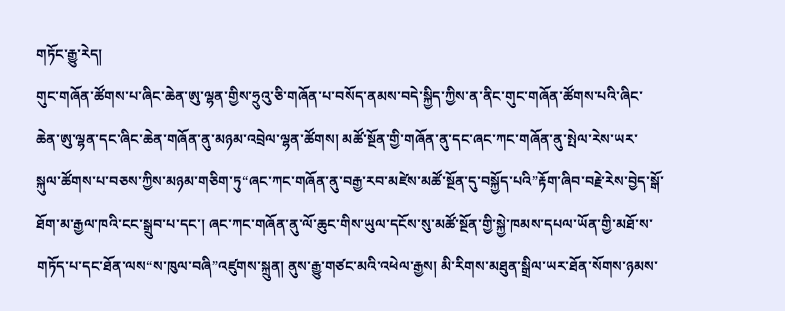གཏོང་རྒྱུ་རེད།
གུང་གཞོན་ཚོགས་པ་ཞིང་ཆེན་ཨུ་ལྷན་གྱིས་ཧྲུའུ་ཅི་གཞོན་པ་བསོད་ནམས་བདེ་སྐྱིད་ཀྱིས་ན་ནིང་གུང་གཞོན་ཚོགས་པའི་ཞིང་ཆེན་ཨུ་ལྷན་དང་ཞིང་ཆེན་གཞོན་ནུ་མཉམ་འབྲེལ་ལྷན་ཚོགས། མཚོ་སྔོན་གྱི་གཞོན་ནུ་དང་ཞང་ཀང་གཞོན་ནུ་སྤེལ་རེས་ཡར་སྐུལ་ཚོགས་པ་བཅས་ཀྱིས་མཉམ་གཅིག་ཏུ“ཞང་ཀང་གཞོན་ནུ་བརྒྱ་རབ་མཛེས་མཚོ་སྔོན་དུ་བསྐྱོད་པའི”རྟོག་ཞིབ་བརྗེ་རེས་བྱེད་སྒོ་ཐོག་མ་རྒྱལ་ཁའི་ངང་སྒྲུབ་པ་དང་། ཞང་ཀང་གཞོན་ནུ་ལོ་ཆུང་གིས་ཡུལ་དངོས་སུ་མཚོ་སྔོན་གྱི་སྐྱེ་ཁམས་དཔལ་ཡོན་གྱི་མཐོ་ས་གཏོད་པ་དང་ཐོན་ལས“ས་ཁུལ་བཞི”འཛུགས་སྐྲུན། ནུས་རྒྱུ་གཙང་མའི་འཕེལ་རྒྱས། མི་རིགས་མཐུན་སྒྲིལ་ཡར་ཐོན་སོགས་ཉམས་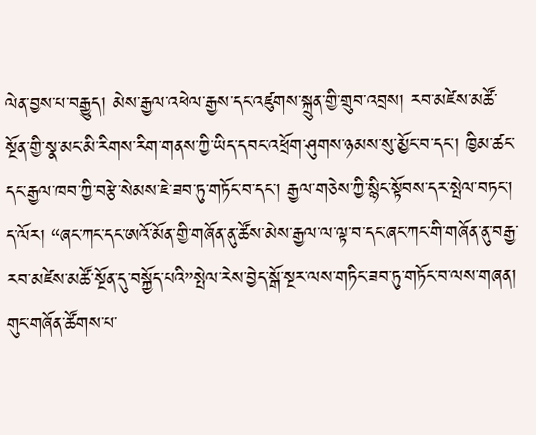ལེན་བྱས་པ་བརྒྱུད། མེས་རྒྱལ་འཕེལ་རྒྱས་དང་འཛུགས་སྐྲུན་གྱི་གྲུབ་འབྲས། རབ་མཛེས་མཚོ་སྔོན་གྱི་སྣ་མང་མི་རིགས་རིག་གནས་ཀྱི་ཡིད་དབང་འཕྲོག་ཤུགས་ཉམས་སུ་མྱོང་བ་དང་། ཁྱིམ་ཚང་དང་རྒྱལ་ཁབ་ཀྱི་བརྩེ་སེམས་ཇེ་ཟབ་ཏུ་གཏོང་བ་དང་། རྒྱལ་གཅེས་ཀྱི་སྙིང་སྟོབས་དར་སྤེལ་བཏང་།
ད་ལོར། “ཞང་ཀང་དང་ཨའོ་མོན་གྱི་གཞོན་ནུ་ཚོས་མེས་རྒྱལ་ལ་ལྟ་བ་དང་ཞང་ཀང་གི་གཞོན་ནུ་བརྒྱ་རབ་མཛེས་མཚོ་སྔོན་དུ་བསྐྱོད་པའི”སྤེལ་རེས་བྱེད་སྒོ་སྔར་ལས་གཏིང་ཟབ་ཏུ་གཏོང་བ་ལས་གཞན། གུང་གཞོན་ཚོགས་པ་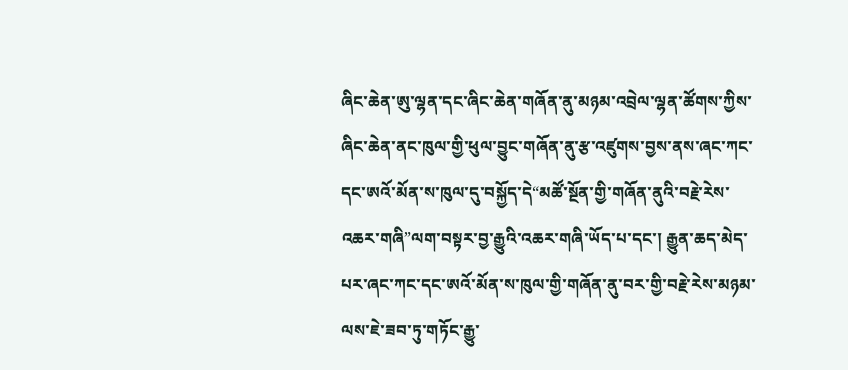ཞིང་ཆེན་ཨུ་ལྷན་དང་ཞིང་ཆེན་གཞོན་ནུ་མཉམ་འབྲེལ་ལྷན་ཚོགས་ཀྱིས་ཞིང་ཆེན་ནང་ཁུལ་གྱི་ཕུལ་བྱུང་གཞོན་ནུ་རྩ་འཛུགས་བྱས་ནས་ཞང་ཀང་དང་ཨའོ་མོན་ས་ཁུལ་དུ་བསྐྱོད་དེ“མཚོ་སྔོན་གྱི་གཞོན་ནུའི་བརྗེ་རེས་འཆར་གཞི”ལག་བསྟར་བྱ་རྒྱུའི་འཆར་གཞི་ཡོད་པ་དང་། རྒྱུན་ཆད་མེད་པར་ཞང་ཀང་དང་ཨའོ་མོན་ས་ཁུལ་གྱི་གཞོན་ནུ་བར་གྱི་བརྗེ་རེས་མཉམ་ལས་ཇེ་ཟབ་ཏུ་གཏོང་རྒྱུ་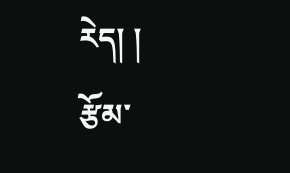རེད། །
རྩོམ་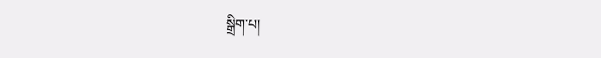སྒྲིག་པ།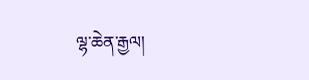ལྷ་ཆེན་རྒྱལ།